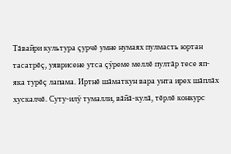Тăвайри культура çурчĕ умне нумаях пулмасть юртан тасатрĕç, уяврисене утса çÿреме меллĕ пултăр тесе яп-яка турĕç лапама. Иртнĕ шăматкун вара унта ирех шăплăх хускалчĕ. Суту-илÿ тумалли, вăйă-кулă, тĕрлĕ конкурс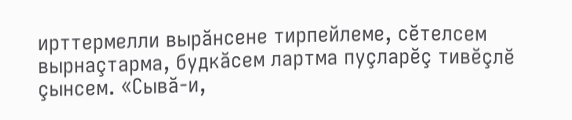ирттермелли вырăнсене тирпейлеме, сĕтелсем вырнаçтарма, будкăсем лартма пуçларĕç тивĕçлĕ çынсем. «Сывă-и,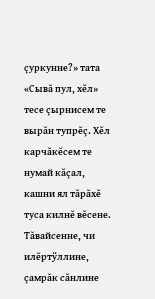çуркунне?» тата «Сывă пул, хĕл» тесе çырнисем те вырăн тупрĕç. Хĕл карчăкĕсем те нумай кăçал, кашни ял тăрăхĕ туса килнĕ вĕсене. Тăвайсенне, чи илĕртÿллине, çамрăк сăнлине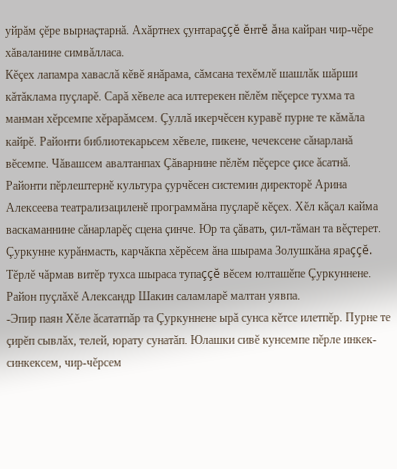уйрăм çĕре вырнаçтарнă. Ахăртнех çунтараççĕ ĕнтĕ ăна кайран чир-чĕре хăваланине симвăлласа.
Кĕçех лапамра хаваслă кĕвĕ янăрама, сăмсана техĕмлĕ шашлăк шăрши кăтăклама пуçларĕ. Сарă хĕвеле аса илтерекен пĕлĕм пĕçерсе тухма та манман хĕрсемпе хĕрарăмсем. Çуллă икерчĕсен куравĕ пурне те кăмăла кайрĕ. Районти библиотекарьсем хĕвеле, пикене, чечексене сăнарланă вĕсемпе. Чăвашсем авалтанпах Çăварнине пĕлĕм пĕçерсе çисе ăсатнă.
Районти пĕрлештернĕ культура çурчĕсен системин директорĕ Арина Алексеева театрализациленĕ программăна пуçларĕ кĕçех. Хĕл кăçал кайма васкаманнине сăнарларĕç сцена çинче. Юр та çăвать, çил-тăман та вĕçтерет. Çуркунне курăнмасть, карчăкпа хĕрĕсем ăна шырама Золушкăна яраççĕ. Тĕрлĕ чăрмав витĕр тухса шыраса тупаççĕ вĕсем юлташĕпе Çуркуннене.
Район пуçлăхĕ Александр Шакин саламларĕ малтан уявпа.
-Эпир паян Хĕле ăсататпăр та Çуркуннене ырă сунса кĕтсе илетпĕр. Пурне те çирĕп сывлăх, телей, юрату сунатăп. Юлашки сивĕ кунсемпе пĕрле инкек-синкексем, чир-чĕрсем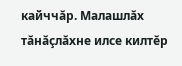кайччăр. Малашлăх тăнăçлăхне илсе килтĕр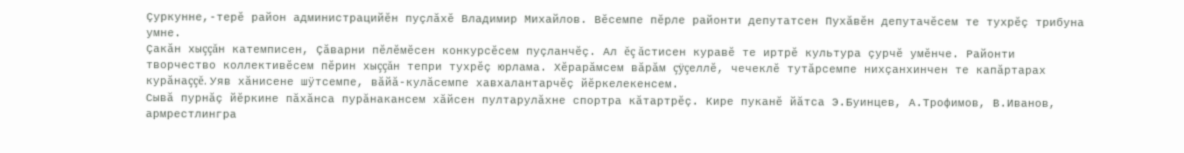Çуркунне,-терĕ район администрацийĕн пуçлăхĕ Владимир Михайлов. Вĕсемпе пĕрле районти депутатсен Пухăвĕн депутачĕсем те тухрĕç трибуна умне.
Çакăн хыççăн катемписен, Çăварни пĕлĕмĕсен конкурсĕсем пуçланчĕç. Ал ĕç ăстисен куравĕ те иртрĕ культура çурчĕ умĕнче. Районти творчество коллективĕсем пĕрин хыççăн тепри тухрĕç юрлама. Хĕрарăмсем вăрăм çÿçеллĕ, чечеклĕ тутăрсемпе нихçанхинчен те капăртарах курăнаççĕ. Уяв хăнисене шÿтсемпе, вăйă-кулăсемпе хавхалантарчĕç йĕркелекенсем.
Сывă пурнăç йĕркине пăхăнса пурăнакансем хăйсен пултарулăхне спортра кăтартрĕç. Кире пуканĕ йăтса Э.Буинцев, А.Трофимов, В.Иванов, армрестлингра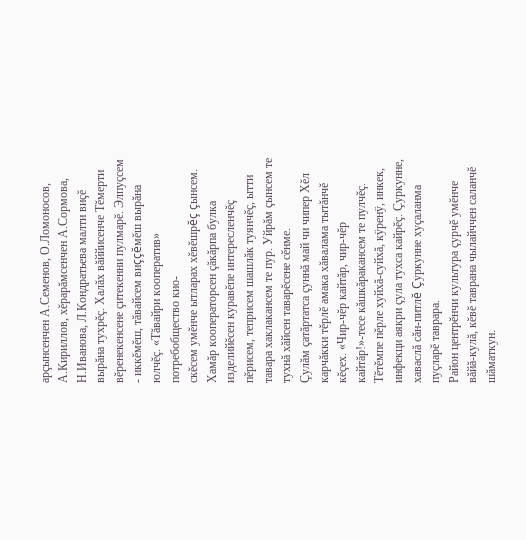арçынсенчен А.Семенов, О.Ломоносов, А.Кириллов, хĕрарăмсенчен А.Сормова, Н.Иванова, Л.Кондратьева малти виçĕ вырăна тухрĕç. Халăх вăййисенче Тĕмерти вĕренекенсене çитекенни пулмарĕ. Элпуçсем - иккĕмĕш, тăвайсем виççĕмĕш вырăна юлчĕç. «Тăвайри кооператив» потребобщество кио-
скĕсем умĕнче ытларах хĕвĕшрĕç çынсем. Хамăр кооператорсен çăкăрпа булка изделийĕсен куравĕпе интересленчĕç пĕрисем, теприсем шашлăк туянчĕç, ытти тавара хаклакансем те пур. Уйрăм çынсем те тухнă хăйсен таварĕсене сĕнме.
Çулăм çатăртатса çуннă май чи чипер Хĕл карчăкки тĕрлĕ амака хăвалама тытăнчĕ кĕçех. «Чир-чĕр кайтăр, чир-чĕр кайтăр!»-тесе кăшкăракансем те пулчĕç. Тĕтĕмпе пĕрле хуйхă-суйхă, кÿренÿ, инкек, инфекци аякри çула тухса кайрĕç. Çуркунне, хаваслă сăн-питлĕ Çуркунне хуçаланма пуçларĕ таврара.
Район центрĕнчи культура çурчĕ умĕнче вăйă-кулă, кĕвĕ таврана чылайччен саланчĕ шăматкун.